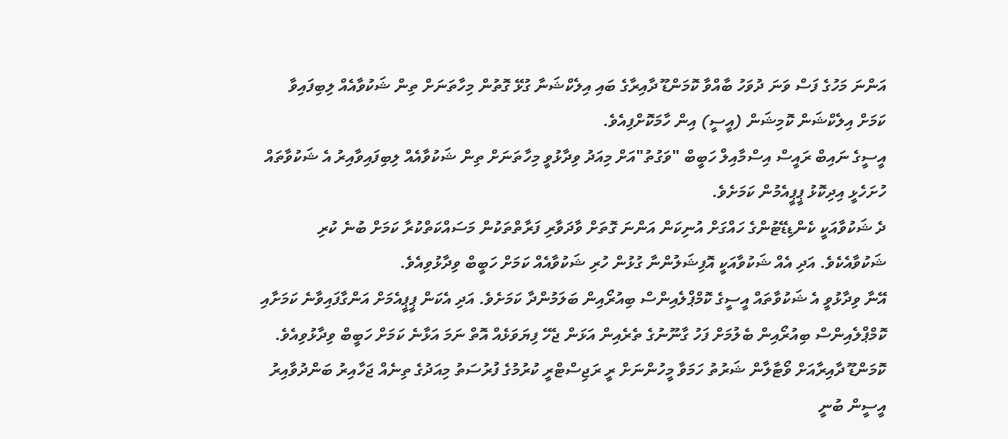އަންނަ މަހުގެ ފަސް ވަނަ ދުވަހު ބާއްވާ ކޮމަންޑޫ ދާއިރާގެ ބައި އިލެކްޝަނާ ގުޅޭ ގޮތުން މިހާތަނަށް ތިން ޝަކުވާއެއް ލިބިފައިވާ ކަމަށް އިލެކްޝަން ކޮމިޝަން (އީސީ) އިން ހާމަކޮށްފިއެވެ.
އީސީގެ ނައިބް ރައީސް އިސްމާއިލް ހަބީބް "ވަގުތު"އަށް މިއަދު ވިދާޅުވީ މިހާތަނަށް ތިން ޝަކުވާއެއް ލިބިފައިވާއިރު އެ ޝަކުވާތައް ހުށަހެޅީ އިދިކޮޅު ޕީޕީއެމުން ކަމަށެވެ.
ދެ ޝަކުވާއަކީ ކެންޑިޑޭޓުންގެ ހައްގަށް އުނިކަން އަންނަ ގޮތަށް ވާދަވާރި ފަރާތްތަކުން މަސައްކަތްކުރާ ކަމަށް ބުނެ ކުރި ޝަކުވާއެކެވެ. އަދި އެއް ޝަކުވާއަކީ އޮފިޝަލުންނާ ގުޅުން ހުރި ޝަކުވާއެއް ކަމަށް ހަބީބް ވިދާޅުވިއެވެ.
އޭނާ ވިދާޅުވީ އެ ޝަކުވާތައް އީސީގެ ކޮމްޕްލެއިންސް ބިއުރޯއިން ބަލަމުންދާ ކަމަށެވެ. އަދި އެކަން ޕީޕީއެމަށް އަންގާފައިވާނެ ކަމަށާއި ކޮމްޕްލެއިންސް ބިއުރޯއިން ބެލުމަށް ފަހު ގާނޫނުގެ ތެރެއިން އަޅަން ޖެހޭ ފިޔަވަޅެއް އޮތް ނަމަ އަޅާނެ ކަމަށް ހަބީބް ވިދާޅުވިއެވެ.
ކޮމަންޑޫ ދާއިރާއަށް ވޯޓާލާން ޝަރުތު ހަމަވާ މީހުންނަށް ރީ ރަޖިސްޓްރީ ކުރުމުގެ ފުރުސަތު މިއަދުގެ ތިނެއް ޖަހާއިރު ބަންދުވާއިރު އީސީން ބުނީ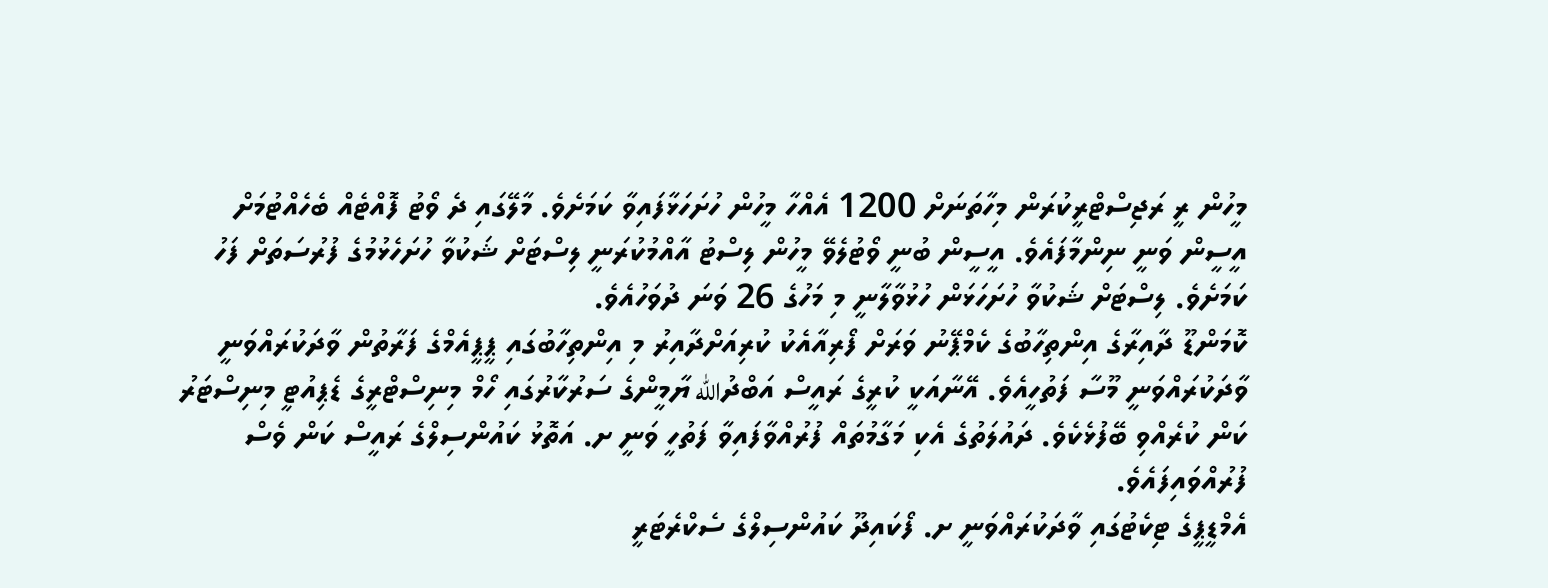މީހުން ރީ ރަޖިސްޓްރީކުރަން މިހާތަނަށް 1200 އެއްހާ މީހުން ހުށަހަޅާފައިވާ ކަމަށެވެ. މާލޭގައި ދެ ވޯޓު ފޮއްޓެއް ބެހެއްޓުމަށް އީސީން ވަނީ ނިންމާފައެވެ. އީސީން ބުނީ ވޯޓުލެވޭ މީހުން ލިސްޓު އާއްމުކުރަނީ ލިސްޓަށް ޝަކުވާ ހުށަހެޅުމުގެ ފުރުސަތަށް ފަހު ކަމަށެވެ. ލިސްޓަށް ޝަކުވާ ހުށަހަޅަން ހުޅުވާލާނީ މި މަހުގެ 26 ވަނަ ދުވަހުއެވެ.
ކޮމަންޑޫ ދާއިރާގެ އިންތިހާބުގެ ކެމްޕޭނު ވަރަށް ފޯރިއާއެކު ކުރިއަށްދާއިރު މި އިންތިހާބުގައި ޕީޕީއެމްގެ ފަރާތުން ވާދަކުރައްވަނީ ވާދަކުރައްވަނީ މޫސާ ފަތުހީއެވެ. އޭނާއަކީ ކުރީގެ ރައީސް އަބްދުالله ޔާމީންގެ ސަރުކާރުގައި ހޯމް މިނިސްޓްރީގެ ޑެޕިއުޓީ މިނިސްޓަރު ކަން ކުރެއްވި ބޭފުޅެކެވެ. ދައުލަތުގެ އެކި މަގާމުތައް ފުރުއްވާފައިވާ ފަތުހީ ވަނީ ށ. އަތޮޅު ކައުންސިލްގެ ރައީސް ކަން ވެސް ފުރުއްވައިފައެވެ.
އެމްޑީޕީގެ ޓިކެޓުގައި ވާދަކުރައްވަނީ ށ. ފޯކައިދޫ ކައުންސިލްގެ ސެކްރެޓަރީ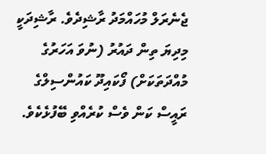ޖެނެރަލް މުހައްމަދު ރާޝިދެވެ. ރާޝިދަކީ މިދިޔަ ތިން ދައުރު (ނުވަ އަހަރުގެ މުއްދަތަކަށް) ފޯކައިދޫ ކައުންސިލްގެ ރައީސް ކަން ވެސް ކުރެއްވި ބޭފުޅެކެވެ.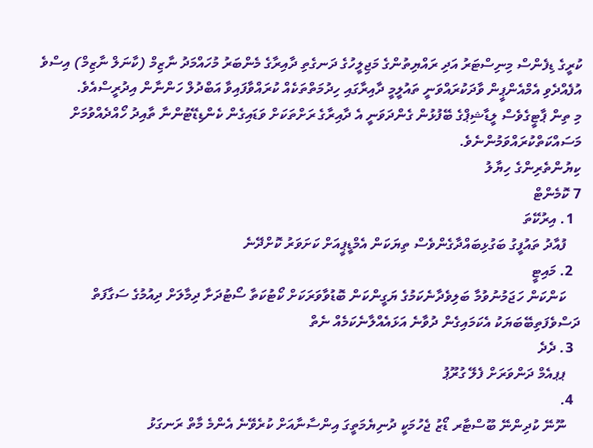ކުރީގެ ޑިފެންސް މިނިސްޓަރު އަދި ރައްޔިތުންގެ މަޖިލީހުގެ ދަނގެތި ދާއިރާގެ މެންބަރު މުހައްމަދު ނާޒިމް (ކާނަލް ނާޒިމް) އިސްވެ އުފެއްދެވި އެމްއެންޕީން ވާދަކުރައްވަނީ ތައުލީމީ ދާއިރާގައި ހިދުމަތްތަކެއް ކުރައްވާފައިވާ އަބްދުލް ހަންނާން އިދުރީސްއެވެ.
މި ތިން ޕާޓީގެވެސް ލީޑާޝިޕްގެ ބޭފުޅުން ގެންދަވަނީ އެ ދާއިރާގެ ރަށްތަކަށް ވަޑައިގެން ކެންޑިޑޭޓުންނާ ތާއިދު ހޯއްދެއްވުމަށް މަސައްކަތްކުރައްވަމުންނެވެ.
ކިޔުންތެރިންގެ ހިޔާލު
7 ކޮމެންޓް
  1. އިރުކޭތަ
    ފުއާދު ތައުފީގު ބަގުޅިބައްދާގެންވެސް ތިޔަކަން އެމްޑީޕީއަށް ކަށަވަރު ކޮށްދޭނެ
  2. މައިޓީ
    ކަންކަން ހަޖަމުނުވުމާ ބަލިވެދާނެކަމުގެ ޔަގީންކަން ބޮޑުވާވަރަކަށް ކޯޓުކަތާ ސޯޓުދަށާ ދިމާލަށް ދިއުމުގެ ސަގާފަތް ދަސްވެފަތިބޭބަޔަކު އެކަމައިގެން ދުވާނެ އަޅައެއްލާނެކަމެއް ނެތް
  3. ދެދެ
    ޕޕއެމް ދަންވަރަށް ފެލޭ ގުރޫޕު
  4.
    ނޫނޭ ކުދިންނޭ ބޫސްޓާރ ޑޯޒު ޖެހުމަކީ ދުނިޔެމަތީގަ އިންސާނާއަށް ކުރެވޭނެ އެންމެ މާތް ރަނގަޅު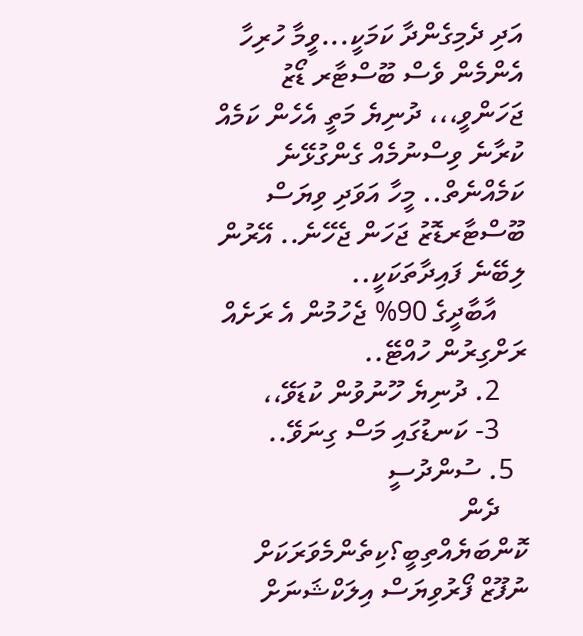އަދި ދެމިގެންދާ ކަމަކީ...ވީމާ ހުރިހާ އެންމެން ވެސް ބޫސްޓާރ ޑޯޒު ޖަހަންވީ،،، ދުނިޔެ މަތީ އެހެން ކަމެއް ކުރާނެ ވިސްނުމެއް ގެންގުޅޭނެ ކަމެއްނެތް.. މީހާ އަވަދި ވިޔަސް ބޫސްޓާރޑޮޒު ޖަހަން ޖެހޭނެ.. އޭރުން ލިބޭނެ ފައިދާތަކަކީ..
    އާބާދީގެ 90% ޖެހުމުން އެ ރަށެއް ރަށްގިރުން ހުއްޓޭ..
    2. ދުނިޔެ ހޫނުވުން ކުޑަވޭ،،
    3- ކަނޑުގައި މަސް ގިނަވޭ..
  5. ސުންދުސީ
    ދެން ކޮންބަޔެއްތިބީ؟ކިތެންމެވަރަކަށް ނުފޫޒް ފޯރުވިޔަސް އިލަކްޝަނަށް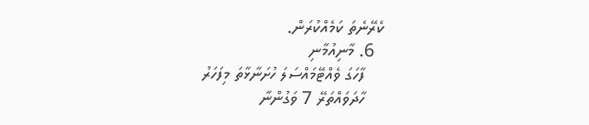ކެރޭނެތަ ކަމެއްކުރަން.
  6. މާނިއުމާނި
    ފާހަގަ ވެއްޓޭމައްސަލަ ހުށަނާޅާތަ މިފަހަރު
    ހާދަވައްތަރޭ 7 ވަގުންނާ